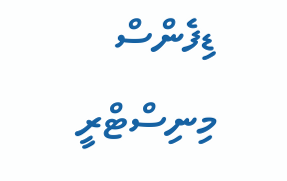ޑިފެންސް މިނިސްޓްރީ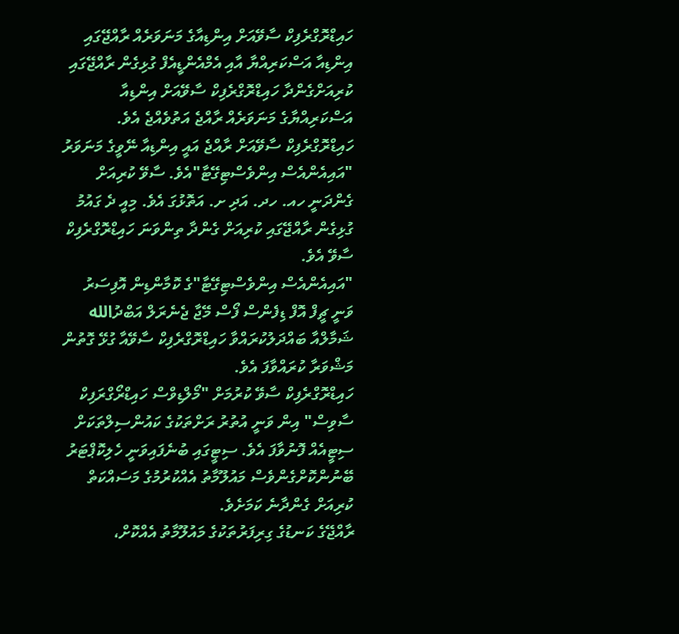ހައިޑްރޮގްރެފިކް ސާވޭއަށް އިންޑިއާގެ މަނަވަރެއް ރާއްޖޭގައި
އިންޑިއާ އަސްކަރިއްޔާ އާއި އެމްއެންޑީއެފް ގުޅިގެން ރާއްޖޭގައި ކުރިއަށްގެންދާ ހައިޑްރޮގްރެފިކް ސާވޭއަށް އިންޑިއާ އަސްކަރިއްޔާގެ މަނަވަރެއް ރާއްޖެ އަތުވެއްޖެ އެވެ.
ހައިޑްރޮގްރެފިކް ސާވޭއަށް ރާއްޖެ އައީ އިންޑިއާ ނޭވީގެ މަނަވަރު "އައިއެންއެސް އިންވެސްޓިގޭޓާ"އެވެ. ސާވޭ ކުރިއަށް ގެންދަނީ ހއ. ހދ. އަދި ށ. އަތޮޅުގަ އެވެ. މިއީ ދެ ގައުމު ގުޅިގެން ރާއްޖޭގައި ކުރިއަށް ގެންދާ ތިންވަނަ ހައިޑްރޮގްރެފިކް ސާވޭ އެވެ.
"އައިއެންއެސް އިންވެސްޓިގޭޓާ"ގެ ކޮމާންޑިން އޮފިސަރު ވަނީ ޗީފް އޮފް ޑިފެންސް ފޯސް މޭޖާ ޖެނެރަލް އަބްދުالله ޝަމާލްއާ ބައްދަލުކުރައްވާ ހައިޑްރޮގްރެފިކް ސާވޭއާ ގުޅޭ ގޮތުން މަޝްވަރާ ކުރައްވާފަ އެވެ.
ހައިޑްރޮގްރެފިކް ސާވޭ ކުރުމަށް "މޯލްޑިވްސް ހައިޑްރޯގްރަފިކް ސާވިސް" އިން ވަނީ އުތުރު ރަށްތަކުގެ ކައުންސިލްތަކަށް ސިޓީއެއް ފޮނުވާފަ އެވެ. ސިޓީގައި ބުނެފައިވަނީ ހެލިކޮޕްޓަރު ބޭނުންކޮށްގެންވެސް މައުލޫމާތު އެއްކުރުމުގެ މަސައްކަތް ކުރިއަށް ގެންދާނެ ކަމަށެވެ.
ރާއްޖޭގެ ކަނޑުގެ ގިރިފަރުތަކުގެ މައުލޫމާތު އެއްކޮށް،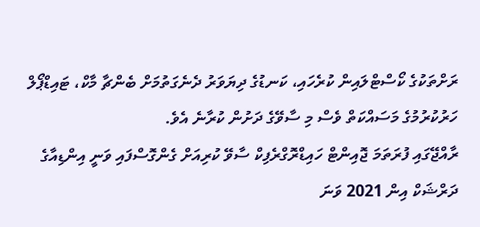ރަށްތަކުގެ ކޯސްޓްލައިން ކުރެހައި، ކަނޑުގެ ދިޔަވަރު ދެނެގަތުމަށް ބެންޗާ މާކް، ޓައިޑްޕޯލް ހަރުކުރުމުގެ މަސައްކަތް ވެސް މި ސާވޭގެ ދަށުން ކުރާނެ އެވެ.
ރާއްޖޭގައި ފުރަތަމަ ޖޮއިންޓް ހައިޑްރޮގްރެފިކް ސާވޭ ކުރިއަށް ގެންގޮސްފައި ވަނީ އިންޑިއާގެ ދަރްޝަކް އިން 2021 ވަނަ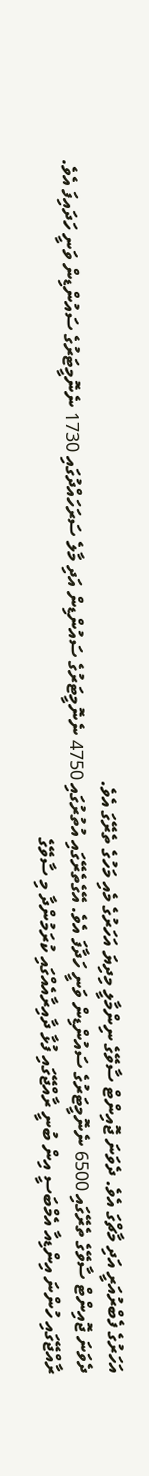އަހަރުގެ ފެބްރުއަރީ އަދި މާޗްގަ އެވެ. ދެވަނަ ޖޮއިންޓް ސާވޭގެ ނިންމާލީ މިދިޔަ އަހަރުގެ މެއި މަހުގެ ތެރޭގަ އެވެ.
ދެވަނަ ޖޮއިންޓް ސާވޭގެ ތެރޭގައި 6500 ނެނޮމީޓަރުގެ ސައުންޑިން ވަނީ ހަދާފަ އެވެ. އޭގެތެރޭގައި އުތުރުގައި 4750 ނެނޮމީޓަރުގެ ސައުންޑިން އަދި މާލެ ސަރަހައްދުގައި 1730 ނެނޮމީޓަރުގެ ސައުންޑިން ވަނީ ހަދައިފަ އެވެ.
ރާއްޖޭގައި ހުންނަ އިންޑިއާ އެމްބަސީ އިން ބުނީ ރާއްޖޭގައި ފުޅާ ދާއިރާއެއްގައި ކުރަމުންދާ މި ސާވޭގެ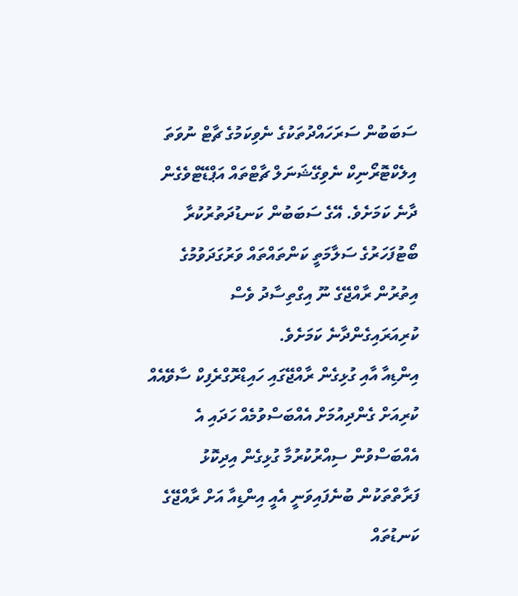ސަބަބުން ސަރަހައްދުތަކުގެ ނެވިކަމުގެ ޗާޓް ނުވަތަ އިލެކްޓޮރޯނިކް ނެވިގޭޝަނަލް ޗާޓްތައް އަޕްޑޭޓްވެގެން ދާނެ ކަމަށެވެ. އޭގެ ސަބަބުން ކަނޑުދަތުރުކުރާ ބޯޓުފަހަރުގެ ސަލާމަތީ ކަންތައްތައް ވަރުގަދަވުމުގެ އިތުރުން ރާއްޖޭގެ ނޫ އިގްތިސާދު ވެސް ކުރިއަރައިގެންދާނެ ކަމަށެވެ.
އިންޑިއާ އާއި ގުޅިގެން ރާއްޖޭގައި ހައިޑްރޮގްރެފިކް ސާވޭއެއް ކުރިއަށް ގެންދިއުމަށް އެއްބަސްވުމެއް ހަދައި އެ އެއްބަސްވުން ސިއްރުކުރުމާ ގުޅިގެން އިދިކޮޅު ފަރާތްތަކުން ބުނެފައިވަނީ އެއީ އިންޑިއާ އަށް ރާއްޖޭގެ ކަނޑުތައް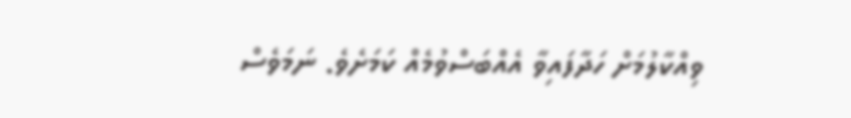ވިއްކާލުމަށް ހަދާފައިވާ އެއްބަސްވުމެއް ކަމަށެވެ. ނަމަވެސް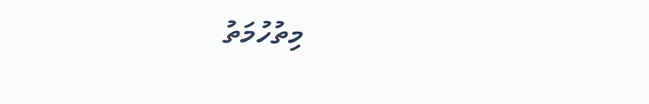މިތުހުމަތު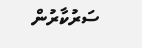ސަރުކާރުން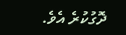ދޮގުކުރެ އެވެ.